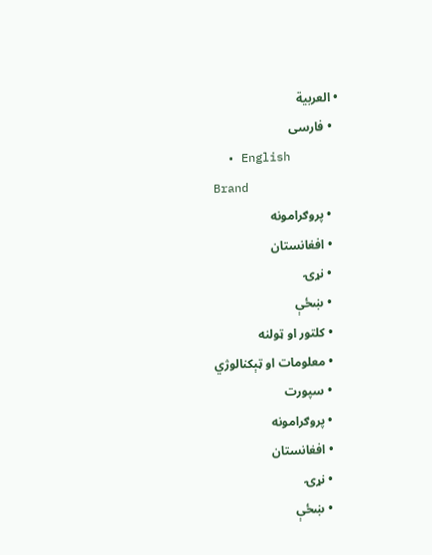• العربية
  • فارسی
  • English
Brand
  • پروګرامونه
  • افغانستان
  • نړۍ
  • ښځې
  • کلتور او ټولنه
  • معلومات او ټېکنالوژي
  • سپورت
  • پروګرامونه
  • افغانستان
  • نړۍ
  • ښځې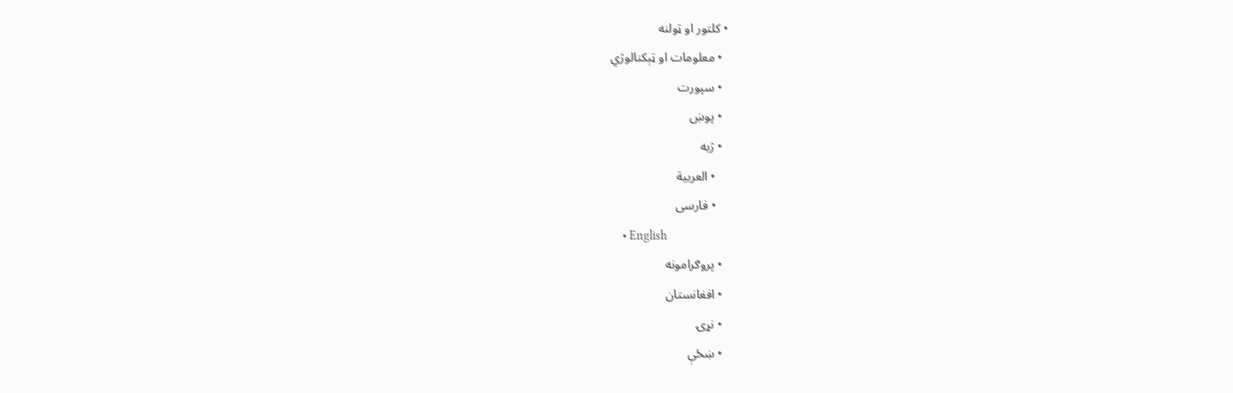• کلتور او ټولنه
  • معلومات او ټېکنالوژي
  • سپورت
  • پوښ
  • ژبه
    • العربية
    • فارسی
    • English
  • پروګرامونه
  • افغانستان
  • نړۍ
  • ښځې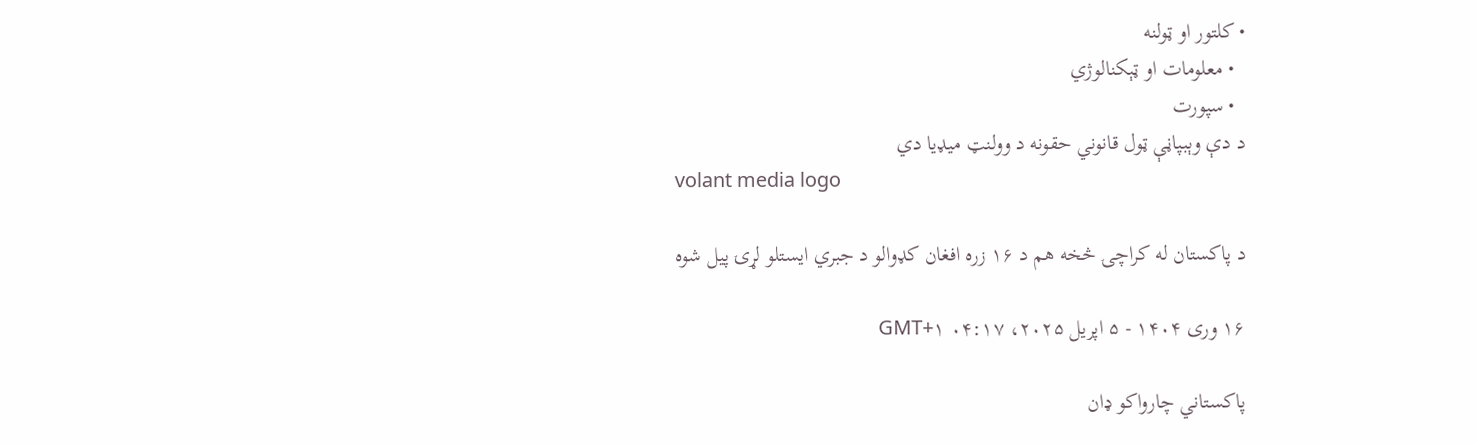• کلتور او ټولنه
  • معلومات او ټېکنالوژي
  • سپورت
د دې وېبپاڼې ټول قانوني حقونه د وولنټ میډیا دي
volant media logo

د پاکستان له کراچۍ څخه هم د ۱۶ زره افغان کډوالو د جبري ایستلو لړۍ پیل شوه

۱۶ وری ۱۴۰۴ - ۵ اپریل ۲۰۲۵، ۰۴:۱۷ GMT+۱

پاکستاني چارواکو ډان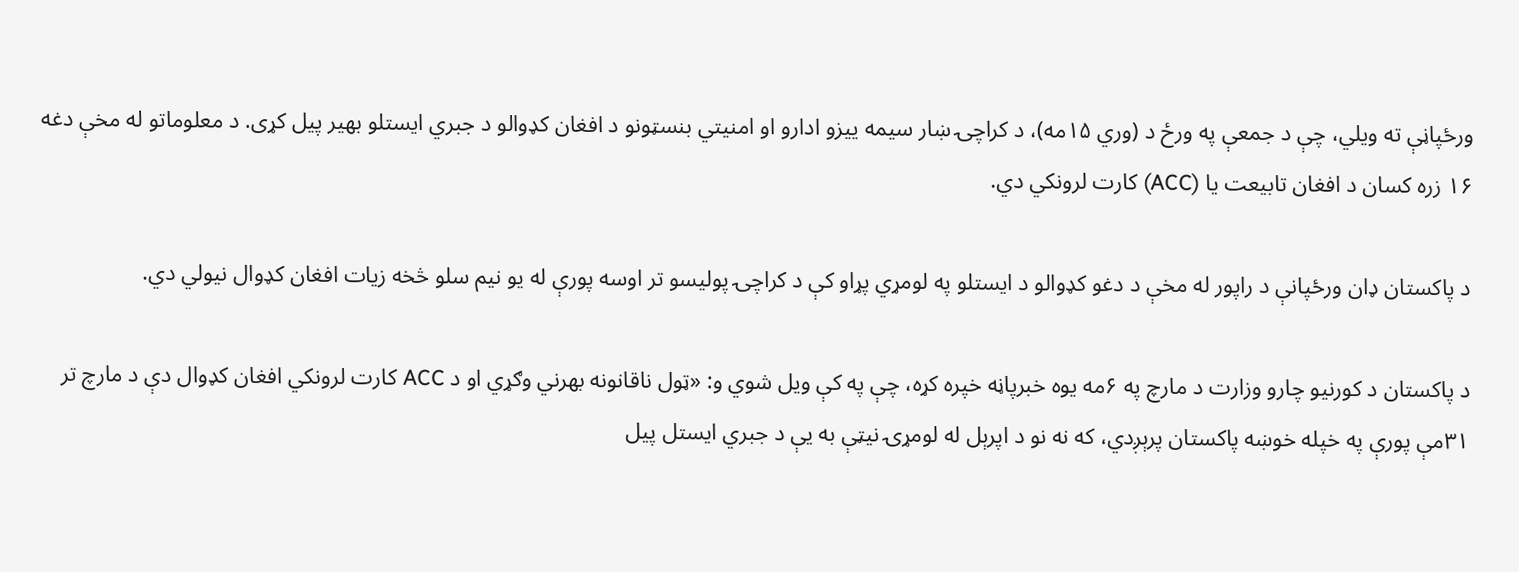ورځپاڼې ته ویلي، چې د جمعې په ورځ د (وري ۱۵مه)، د کراچۍ ښار سیمه ‌ییزو ادارو او امنیتي بنسټونو د افغان کډوالو د جبري ایستلو بهیر پیل کړی. د معلوماتو له مخې دغه ۱۶ زره کسان د افغان تابیعت یا (ACC) کارت لرونکي دي.

د پاکستان ډان ورځپانې د راپور له مخې د دغو کډوالو د ایستلو په لومړي پړاو کې د کراچۍ پولیسو تر اوسه پورې له یو نیم سلو څخه زیات افغان کډوال نیولي دي.

د پاکستان د کورنیو چارو وزارت د مارچ په ۶مه یوه خبرپاڼه خپره کړه، چې په کې ویل شوي و: «ټول ناقانونه بهرني وګړي او د ACC کارت لرونکي افغان کډوال دې د مارچ تر ۳۱مې پورې په خپله خوښه پاکستان پرېږدي، که نه نو د اپرېل له لومړۍ نیټې به یې د جبري ایستل پیل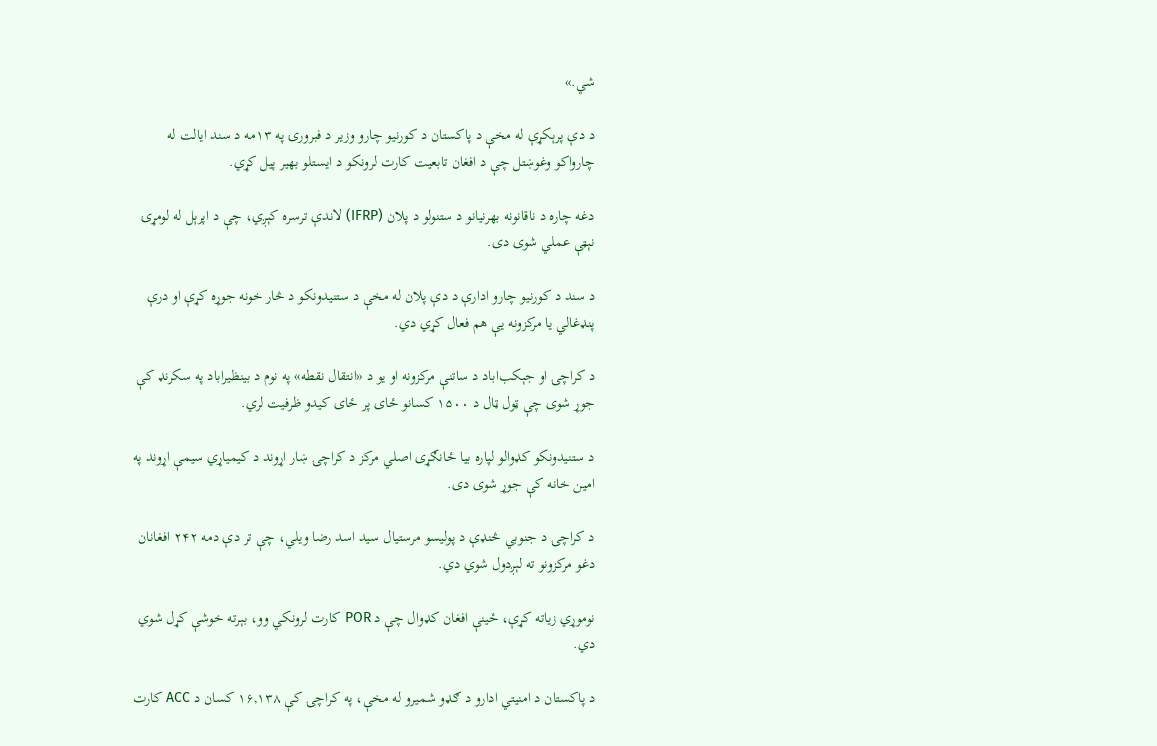شي.»

د دې پرېکړې له مخې د پاکستان د کورنیو چارو وزیر د فبرورۍ په ۱۳مه د سند ایالت له چارواکو وغوښتل چې د افغان تابعیت کارت لرونکو د ایستلو بهیر پیل کړي.

دغه چاره د ناقانونه بهرنیانو د ستنولو د پلان (IFRP) لاندې ترسره کېږي، چې د اپرېل له لومړۍ نېټې عملي شوی دی.

د سند د کورنیو چارو ادارې د دې پلان له مخې د ستنیدونکو د څار خونه جوړه کړې او درې پنډغالي یا مرکزونه یې هم فعال کړي دي.

د کراچۍ او جېکب‌اباد د ساتنې مرکزونه او یو د «انتقال ‌نقطه» په نوم د بینظیراباد په سکرنډ کې جوړ شوی چې ټول ټال د ۱۵۰۰ کسانو ځای پر ځای کیدو ظرفیت لري.

د ستنیدونکو کډوالو لپاره بیا ځانګړی اصلي مرکز د کراچۍ ښار اړوند د کیمیاړي سیمې اړوند په امین خانه کې جوړ شوی دی.

د کراچۍ د جنوبي څنډې د پولیسو مرستیال سید اسد رضا ویلي، چې تر دې دمه ۲۴۲ افغانان دغو مرکزونو ته لېږدول شوي دي.

نوموړي زیاته کړې، ځینې افغان کډوال چې د POR کارت لرونکي وو، بېرته خوشې کړل شوي دي.

د‌ پاکستان د امنیتي ادارو د ګډو شمیرو له مخې، په کراچۍ کې ۱۶,۱۳۸ کسان د ACC کارت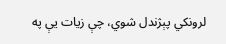لرونکي پېژندل شوي، چې زیات یې په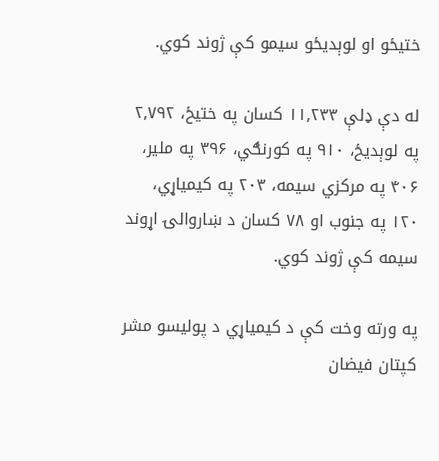ختیځو او لوېدیځو سیمو کې ژوند کوي.

له دې ډلې ۱۱,۲۳۳ کسان په ختیځ، ۲,۷۹۲ په لوېدیځ، ۹۱۰ په کورنګي، ۳۹۶ په ملیر، ۴۰۶ په مرکزي سیمه، ۲۰۳ په کیمیاړي، ۱۲۰ په جنوب او ۷۸ کسان د ښاروالۍ اړوند سیمه کې ژوند کوي.

په ورته وخت کې د کیمیاړي د پولیسو مشر کپتان فیضان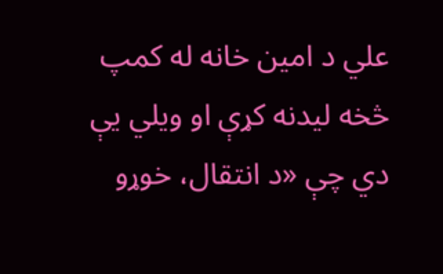علي د امین خانه له کمپ څخه لیدنه کړې او ویلي یې دي چې «د انتقال، خوړو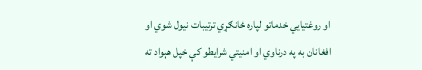او روغتیایي خدماتو لپاره ځانګړي ترتیبات نیول شوي او افغانان به په درناوي او امنیتي شرایطو کې خپل هېواد ته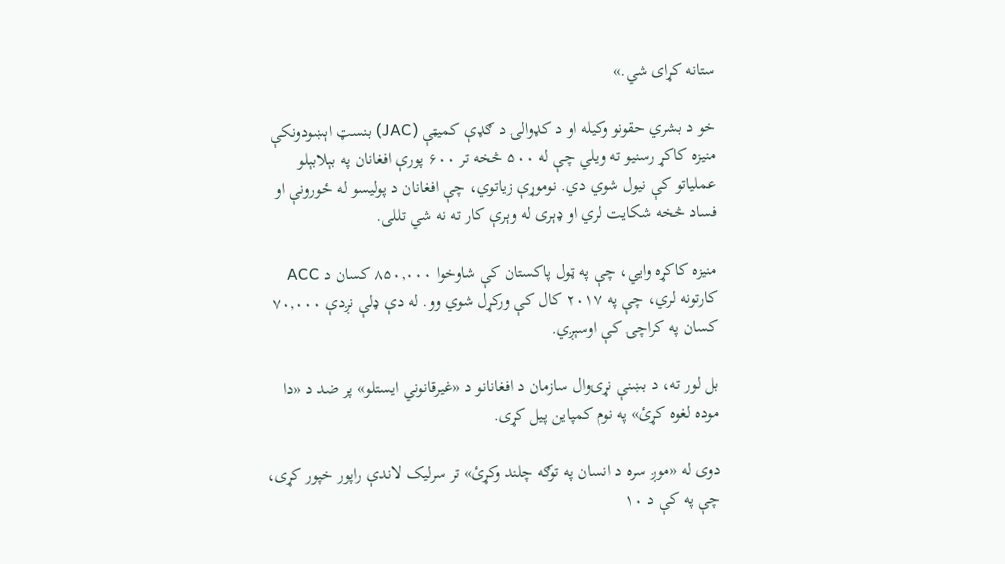ستانه کړای شي.»

خو د بشري حقونو وکیله او د کډوالۍ د ګډې کمیټې (JAC) بنسټ ‌اېښودونکې منیزه کاکړ رسنیو ته ویلي چې له ۵۰۰ څخه تر ۶۰۰ پورې افغانان په بېلابېلو عملیاتو کې نیول شوي دي. نوموړې زیاتوي، چې افغانان د پولیسو له ځورونې او فساد څخه شکایت لري او ډېری له وېرې کار ته نه شي تللی.

منیزه کاکړه وایي، چې په ټول پاکستان کې شاوخوا ۸۵۰,۰۰۰ کسان د ACC کارتونه لري، چې په ۲۰۱۷ کال کې ورکړل شوي وو. له دې ډلې نږدې ۷۰,۰۰۰ کسان په کراچۍ کې اوسېږي.

بل لور ته، د بښنې نړۍوال سازمان د افغانانو د «غیرقانوني ایستلو» پر ضد د «دا موده لغوه کړئ» په نوم کمپاین پیل کړی.

دوی له «موږ سره د انسان په توګه چلند وکړئ» تر سرلیک لاندې راپور خپور کړی، چې په کې د ۱۰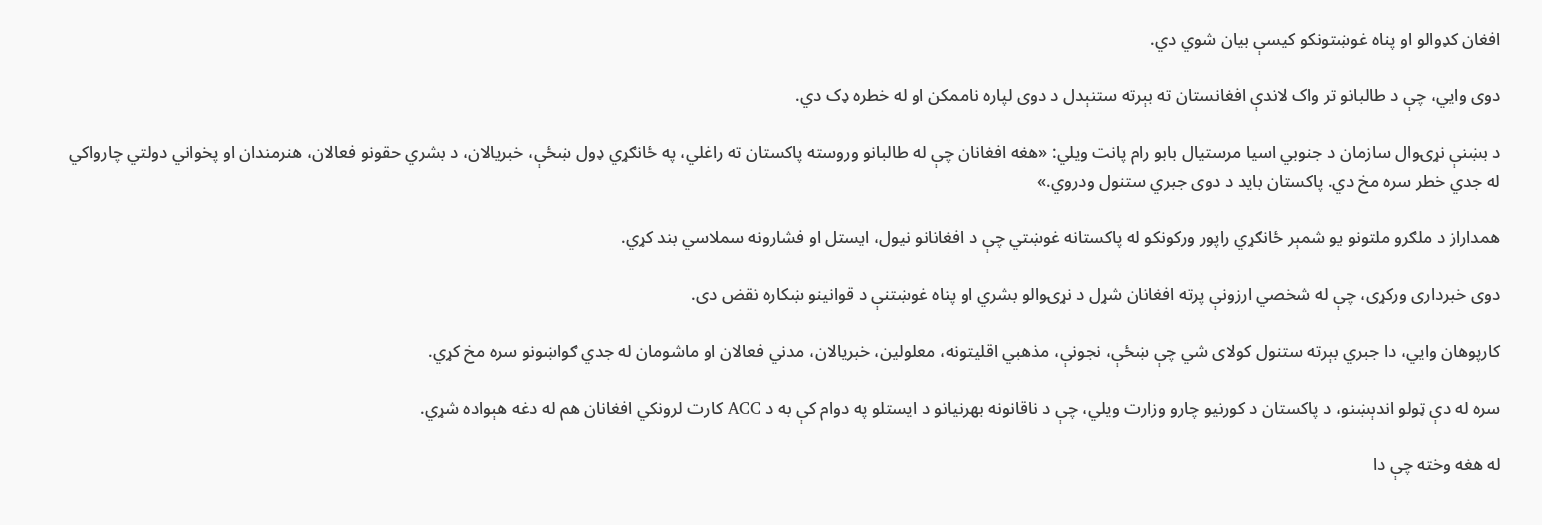افغان کډوالو او پناه غوښتونکو کیسې بیان شوي دي.

دوی وایي، چې د طالبانو تر واک لاندې افغانستان ته بېرته ستنېدل د دوی لپاره ناممکن او له خطره ډک دي.

د بښنې نړۍوال سازمان د جنوبي اسیا مرستیال بابو رام پانت ویلي: «هغه افغانان چې له طالبانو وروسته پاکستان ته راغلي، په ځانګړي ډول ښځې، خبریالان، د بشري حقونو فعالان، هنرمندان او پخواني دولتي چارواکي له جدي خطر سره مخ دي. پاکستان باید د دوی جبري ستنول ودروي.»

همداراز د ملګرو ملتونو یو شمېر ځانګړي راپور ورکونکو له پاکستانه غوښتي چې د افغانانو نیول، ایستل او فشارونه سملاسي بند کړي.

دوی خبرداری ورکړی، چې له شخصي ارزونې پرته افغانان شړل د نړۍوالو بشري او پناه غوښتنې د قوانینو ښکاره نقض دی.

کارپوهان وايي، دا جبري بېرته ستنول کولای شي چې ښځې، نجونې، مذهبي اقلیتونه، معلولین، خبریالان، مدني فعالان او ماشومان له جدي ګواښونو سره مخ کړي.

سره له دې ټولو اندېښنو، د پاکستان د کورنیو چارو وزارت ویلي، چې د ناقانونه بهرنیانو د ایستلو په دوام کې به د ACC کارت لرونکي افغانان هم له دغه هېواده شړي.

له هغه وخته چې دا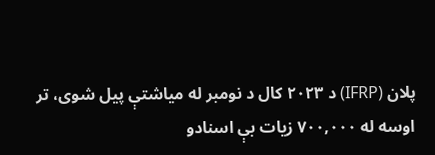پلان (IFRP) د ۲۰۲۳ کال د نومبر له میاشتې پیل شوی، تر اوسه له ۷۰۰,۰۰۰ زیات بې‌ اسنادو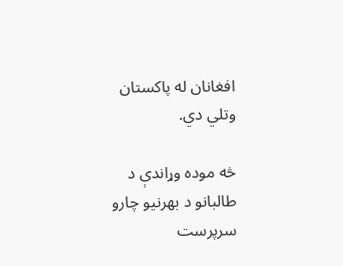افغانان له پاکستان وتلي دي.

څه موده وړاندې د طالبانو د بهرنیو چارو سرپرست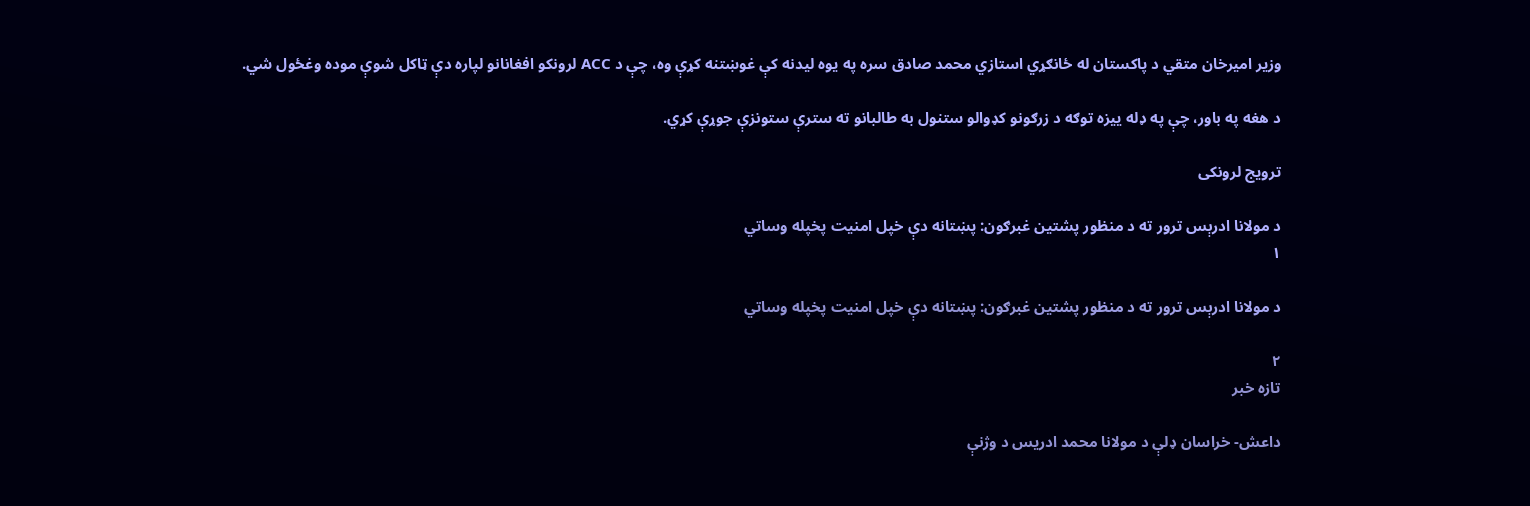وزیر امیرخان متقي د پاکستان له ځانګړي استازي محمد صادق سره په یوه لیدنه کې غوښتنه کړې وه، چې د ACC لرونکو افغانانو لپاره دې ټاکل شوې موده وغځول شي.

د هغه په باور، چې په ډله ییزه توګه د زرګونو کډوالو ستنول به طالبانو ته سترې ستونزې جوړې کړي.

ترویج لرونکی

د مولانا ادرېس ترور ته د منظور پشتین غبرګون: پښتانه دې خپل امنیت پخپله وساتي
۱

د مولانا ادرېس ترور ته د منظور پشتین غبرګون: پښتانه دې خپل امنیت پخپله وساتي

۲
تازه خبر

داعش- خراسان ډلې د مولانا محمد ادریس د وژنې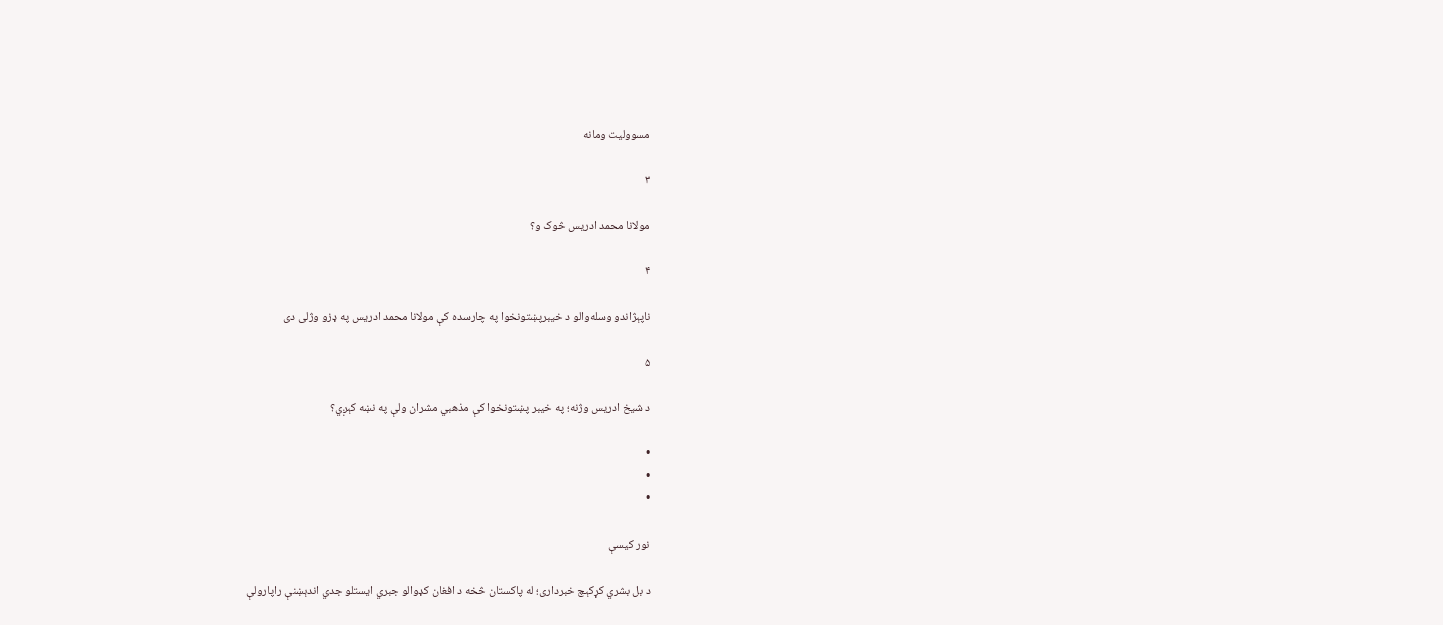مسوولیت ومانه

۳

مولانا محمد ادریس څوک و؟

۴

ناپېژاندو وسله‌والو د خیبرپښتونخوا په چارسده کې مولانا محمد ادریس په ډزو وژلی دی

۵

د شیخ ادریس وژنه؛ په خیبر پښتونخوا کې مذهبي مشران ولې په نښه کېږي؟

•
•
•

نور کیسې

د بل بشري کړکېچ خبرداری؛ له پاکستان څخه د افغان کډوالو جبري ایستلو جدي اندېښنې راپارولې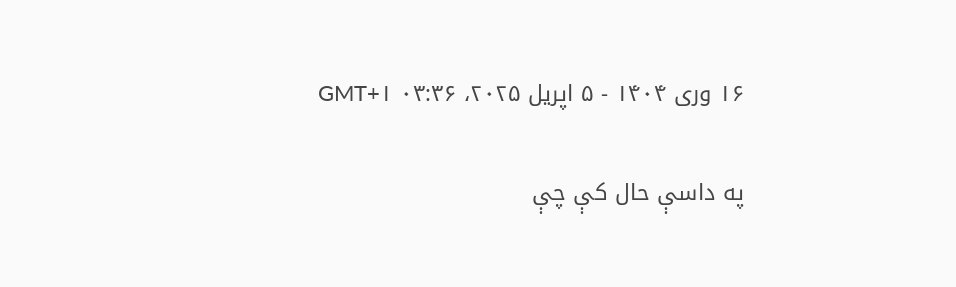۱۶ وری ۱۴۰۴ - ۵ اپریل ۲۰۲۵، ۰۳:۳۶ GMT+۱

په داسې حال کې چې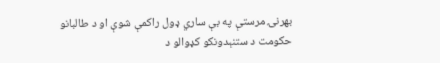بهرنۍ مرستې په بې ‌ساري ډول راکمې شوې او د طالبانو حکومت د ستنېدونکو کډوالو د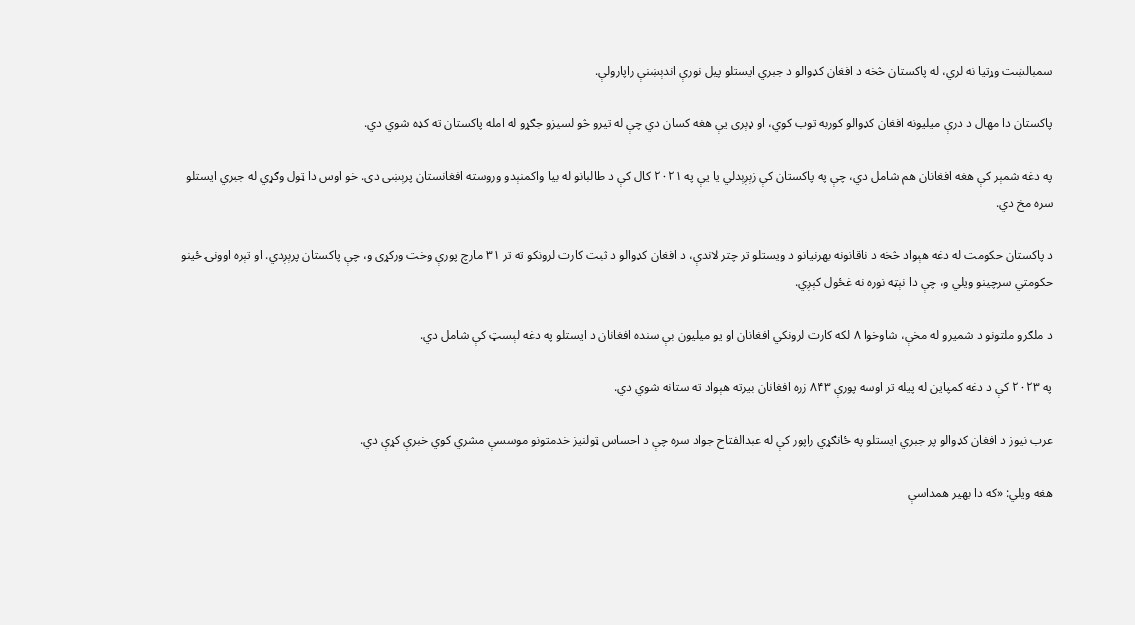سمبالښت وړتیا نه لري، له پاکستان څخه د افغان کډوالو د جبري ایستلو پیل نورې اندېښنې راپارولې.

پاکستان دا مهال د درې میلیونه افغان کډوالو کوربه ‌توب کوي، او ډېری یې هغه کسان دي چې له تیرو څو لسیزو جګړو له امله پاکستان ته کډه شوي دي.

په دغه شمېر کې هغه افغانان هم شامل دي، چې په پاکستان کې زېږېدلي یا یې په ۲۰۲۱ کال کې د طالبانو له بیا واکمنېدو وروسته افغانستان پرېښی دی. خو اوس دا ټول وګړي له جبري ایستلو سره مخ دي.

د پاکستان حکومت له دغه هېواد څخه د ناقانونه بهرنیانو د ویستلو تر چتر لاندې، د افغان کډوالو د ثبت کارت لرونکو ته تر ۳۱ مارچ پورې وخت ورکړی و، چې پاکستان پرېږدي. او تېره اوونۍ ځینو حکومتي سرچینو ویلي و، چې دا نېټه نوره نه غځول کېږي.

د ملګرو ملتونو د شمیرو له مخې، شاوخوا ۸ لکه کارت لرونکي افغانان او یو میلیون بې ‌سنده افغانان د ایستلو په دغه لېسټ کې شامل دي.

په ۲۰۲۳ کې د دغه کمپاین له پیله تر اوسه پورې ۸۴۳ زره افغانان بیرته هېواد ته ستانه شوي دي.

عرب نیوز د افغان کډوالو پر جبري ایستلو په ځانګړي راپور کې له عبدالفتاح جواد سره چې د احساس ټولنیز خدمتونو موسسې مشري کوي خبرې کړې دي.

هغه ویلي: «که دا بهیر همداسې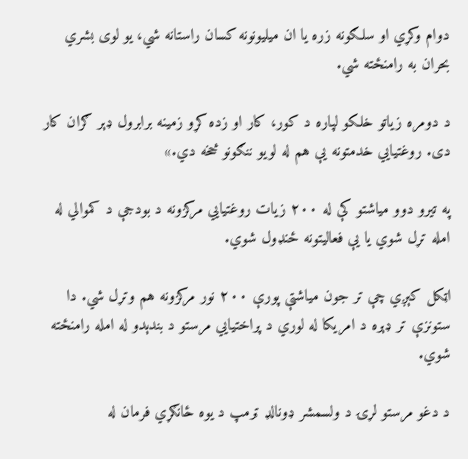دوام وکړي او سلګونه زره یا ان میلیونونه کسان راستانه شي، یو لوی بشري بحران به رامنځته شي.

د دومره زیاتو خلکو لپاره د کور، کار او زده ‌کړو زمینه برابرول ډېر ګران کار دی. روغتیایي خدمتونه یې هم له لویو ننګونو څخه دي.»

په تیرو دوو میاشتو کې له ۲۰۰ زیات روغتیایي مرکزونه د بودجې د کموالي له امله تړل شوي یا یې فعالیتونه ځنډول شوي.

اټکل کېږي چې تر جون میاشتې پورې ۲۰۰ نور مرکزونه هم وتړل شي. دا ستونزې تر ډېره د امریکا له لوري د پراختیایي مرستو د بندېدو له امله رامنځته شوي.

د دغو مرستو لړۍ د ولسمشر ډونالډ ټرمپ د یوه ځانګړي فرمان له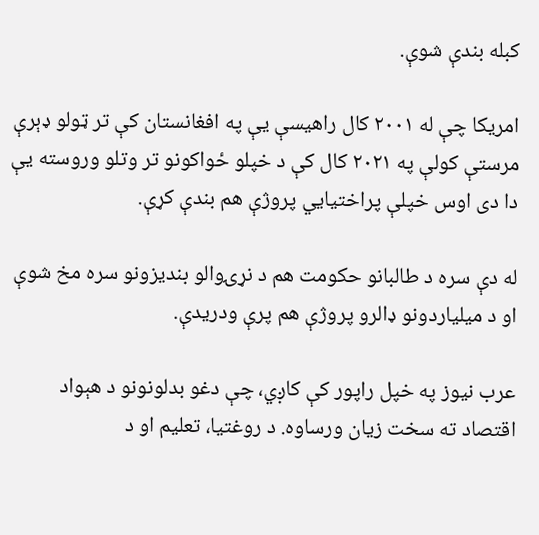کبله بندې شوې.

امریکا چې له ۲۰۰۱ کال راهیسې یې په افغانستان کې تر ټولو ډېرې مرستې کولې په ۲۰۲۱ کال کې د خپلو ځواکونو تر وتلو وروسته یې دا دی اوس خپلې پراختیایي پروژې هم بندې کړې.

له دې سره د طالبانو حکومت هم د نړۍوالو بندیزونو سره مخ شوې او د میلیاردونو ډالرو پروژې هم پرې ودریدې.

عرب نیوز په خپل راپور کې کاږي، چې دغو بدلونونو د هېواد اقتصاد ته سخت زیان ورساوه. د روغتیا، تعلیم او د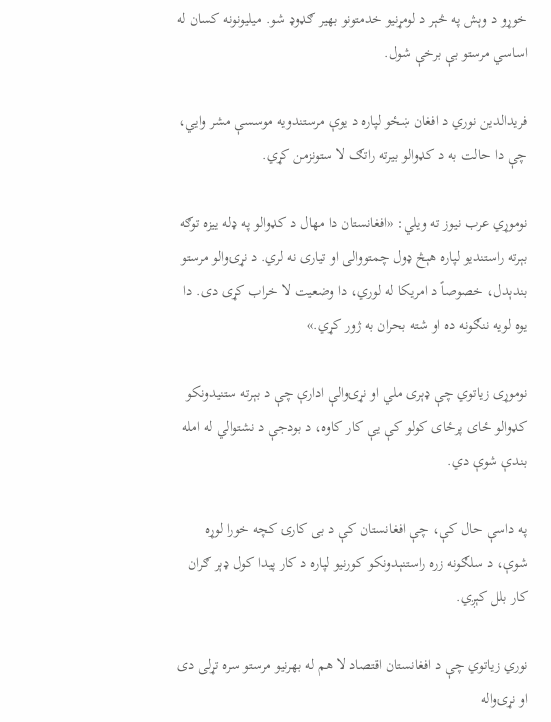خوړو د وېش په څېر د لومړنیو خدمتونو بهیر ګډوډ شو. میلیونونه کسان له اساسي مرستو بې ‌برخې شول.

فریدالدین نوري د افغان ښځو لپاره د یوې مرستندویه موسسې مشر وایي، چې دا حالت به د کډوالو بیرته راتګ لا ستونزمن کړي.

نوموړي‌ عرب نیوز ته ویلي: «افغانستان دا مهال د کډوالو په ډله ییزه توګه بېرته راستندیو لپاره هېڅ ډول چمتووالی او تیاری نه لري. د نړۍوالو مرستو بندېدل، خصوصاً د امریکا له لوري، دا وضعیت لا خراب کړی دی. دا یوه لویه ننګونه ده او شته بحران به ژور کړي.»

نوموړی زیاتوي چې ډېری ملي او نړۍوالې ادارې چې د بېرته ستنیدونکو کډوالو ځای پرځای کولو کې یې کار کاوه، د بودجې د نشتوالي له امله بندې شوې دي.

په داسې حال کې، چې افغانستان کې د بی کارۍ کچه خورا لوړه شوې، د سلګونه زره راستنېدونکو کورنیو لپاره د کار پیدا کول ډېر ګران کار بلل کېږي.

نوري زیاتوي چې د افغانستان اقتصاد لا هم له بهرنیو مرستو سره تړلی دی او نړۍواله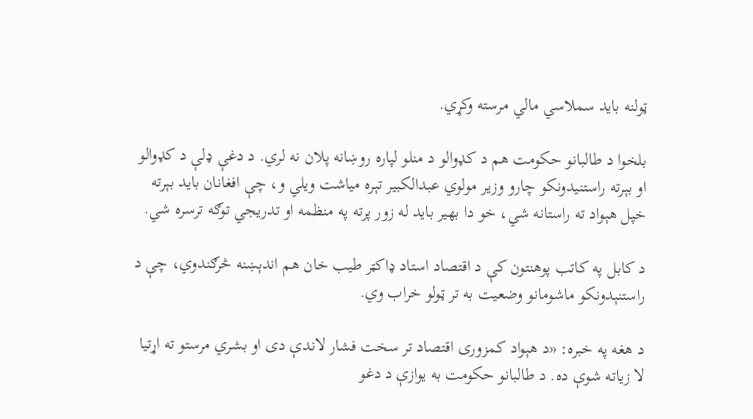ټولنه باید سملاسي مالي مرسته وکړي.

بلخوا د طالبانو حکومت هم د کډوالو د منلو لپاره روښانه پلان نه لري. د دغې ډلې د کډوالو او بېرته راستنیدونکو چارو وزیر مولوي عبدالکبیر تېره میاشت ویلي و، چې افغانان باید بېرته خپل هېواد ته راستانه شي، خو دا بهیر باید له زور پرته په منظمه او تدریجي توګه ترسره شي.

د کابل په کاتب پوهنتون کې د اقتصاد استاد ډاکټر طیب خان هم اندېښنه څرګندوي، چې د راستنېدونکو ماشومانو وضعیت به تر ټولو خراب وي.

د هغه په خبره: «د هېواد کمزوری اقتصاد تر سخت فشار لاندې دی او بشري مرستو ته اړتیا لا زیاته شوې ده. د طالبانو حکومت به یوازې د دغو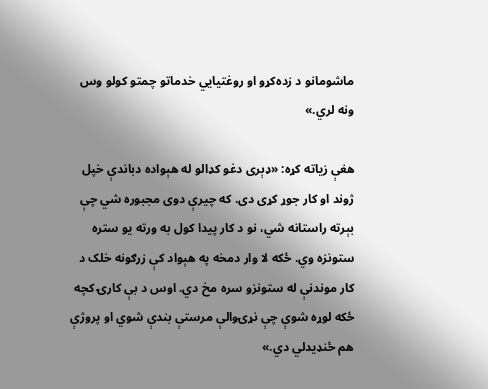ماشومانو د زده‌کړو او روغتیايي خدماتو چمتو کولو وس ونه لري.»

هغې زیاته کړه: «ډېری دغو کډالو له هېواده دباندې خپل ژوند او کار جوړ کړی دی. که چیرې دوی مجبوره شي چې بېرته راستانه شي، نو د کار پیدا کول به ورته یو ستره ستونزه وي. ځکه لا وار دمخه په هېواد کې زرګونه خلک د کار موندنې له ستونزو سره مخ دي. اوس د بې کارۍ کچه ځکه لوړه شوې چې نړۍوالې مرستې بندې شوي او پروژې هم ځنډیدلي دي.»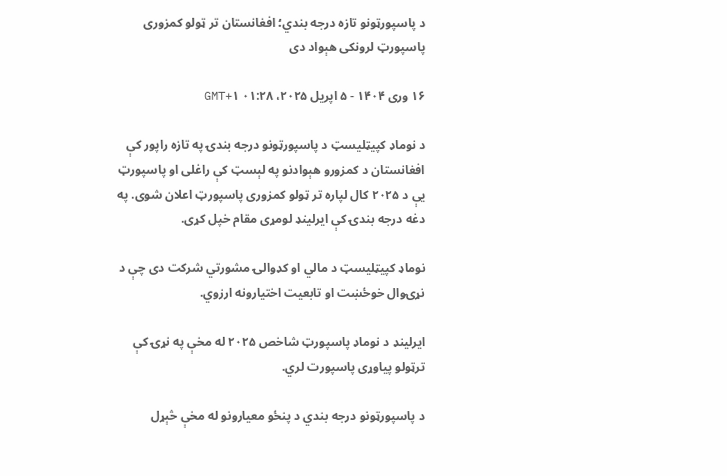د پاسپورټونو تازه درجه بندي؛ افغانستان تر ټولو کمزوری پاسپورټ لرونکی هېواد دی

۱۶ وری ۱۴۰۴ - ۵ اپریل ۲۰۲۵، ۰۱:۲۸ GMT+۱

د نوماډ کپیټلیسټ د پاسپورټونو درجه بندۍ په تازه راپور کې افغانستان د کمزورو هېوادنو په لېسټ کې راغلی او پاسپورټ یې د ۲۰۲۵ کال لپاره تر ټولو کمزوری پاسپورټ اعلان شوی. په دغه درجه بندۍ کې ایرلینډ لومړی مقام خپل کړی.

نوماډ کپیټلیسټ د مالي او کډوالۍ مشورتي شرکت دی چې د نړۍوال خوځښت او تابعیت اختیارونه ارزوي.

ایرلینډ د نوماډ پاسپورټ شاخص ۲۰۲۵ له مخې په نړۍ کې ترټولو پیاوړی پاسپورت لري.

د پاسپورټونو درجه بندي د پنځو معیارونو له مخې څېړل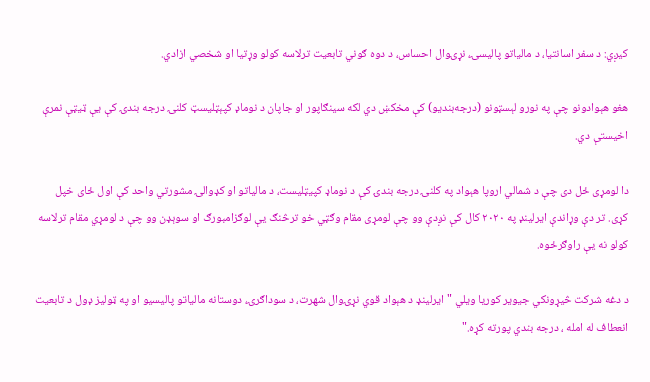کیږي: د سفر اسانتیا، د مالیاتو پالیسۍ، نړۍوال احساس، د دوه ګوني تابعیت ترلاسه کولو وړتیا او شخصي ازادي.

هغو هېوادونو چې په نورو لېسټونو (درجه‌بندیو) کې مخکښ دي لکه سینګاپور او جاپان د نوماډ کپېټلیسټ کلنۍ درجه بندۍ کې یې ټیټې نمرې اخیستې دي.

دا لومړی ځل دی چې د شمالي اروپا هېواد په کلنۍ درجه بندۍ کې د نوماډ کپیټلیست، د مالیاتو او کډوالۍ مشورتي واحد کې اول ځای خپل کړی. تر دې وړاندې ایرلینډ په ۲۰۲۰ کال کې نږدې وو چې لومړی مقام وګټي خو ترڅنګ یې لوګزامبورګ او سوېډن وو چې د لومړي مقام ترلاسه کولو نه یې راوګرځوه.

د دغه شرکت څیړونکي جیویر کوریا ویلي "ایرلینډ د هېواد قوي نړۍوال شهرت، د سوداګرۍ، دوستانه مالیاتو پالیسیو او په ټولیز ډول د تابعیت انعطاف له امله ، درجه بندي پورته کړه."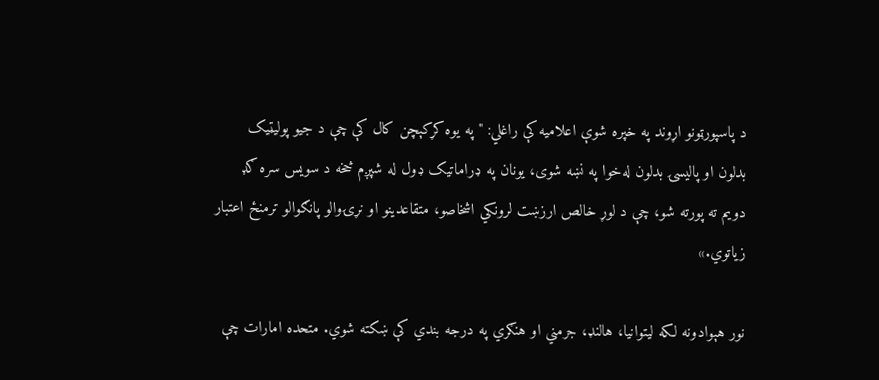د پاسپورټونو اړوند په خپره شوې اعلامیه کې راغلي: "په یوه کړکېچن کال کې چې د جیو پولیټیک بدلون او پالیسۍ بدلون له‌خوا په نښه شوی، یونان په ډراماتیک ډول له شپږم څخه د سویس سره ګډ دویم ته پورته شو، چې د لوړ خالص ارزښت لرونکي اشخاصو، متقاعدینو او نړۍوالو پانګوالو ترمنځ اعتبار زیاتوي.»

نور هېوادونه لکه لیتوانیا، هالنډ، جرمني او هنګري په درجه بندي کې ښکته شوي. متحده امارات چې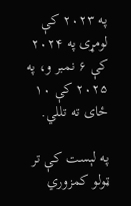په ۲۰۲۳ کې لومړی په ۲۰۲۴ کې ۶ نمبر و، په ۲۰۲۵ کې ۱۰ ځای ته تللي.

په لېست کې تر ټولو کمزوري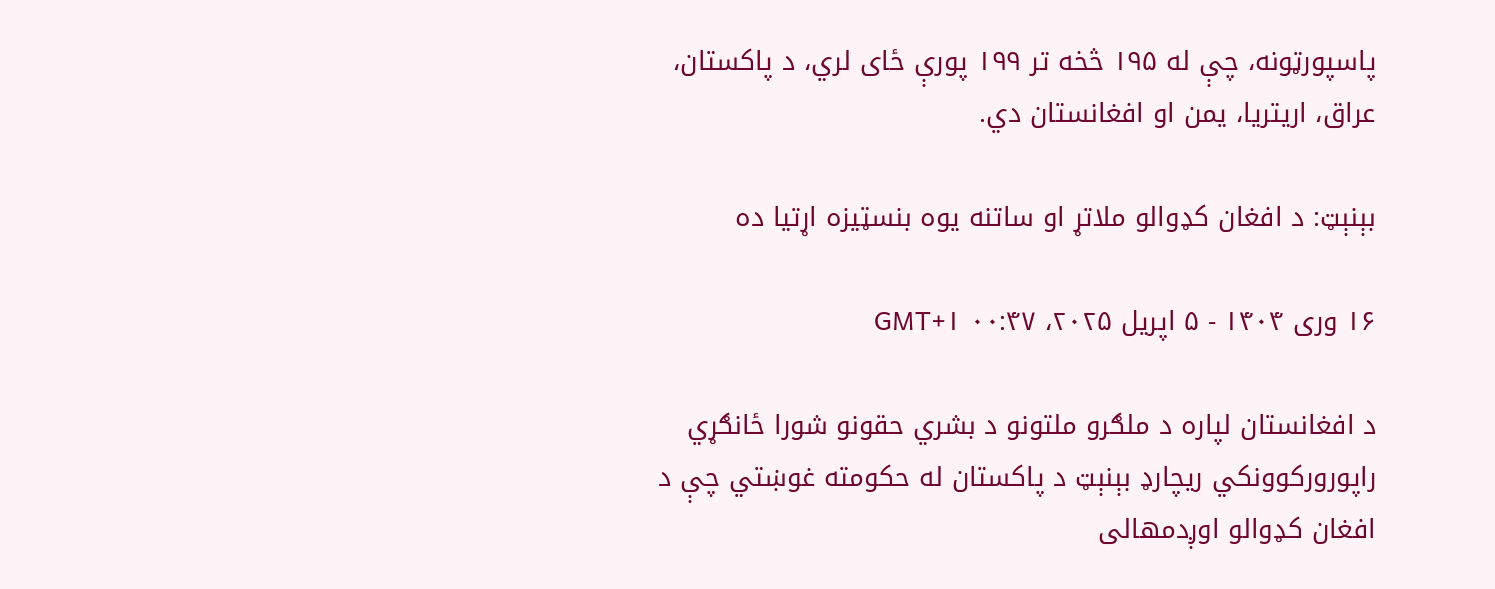پاسپورټونه، چې له ۱۹۵ څخه تر ۱۹۹ پورې ځای لري، د پاکستان، عراق، اریتریا، یمن او افغانستان دي.

بېنېټ: د افغان کډوالو ملاتړ او ساتنه یوه بنسټیزه اړتیا ده

۱۶ وری ۱۴۰۴ - ۵ اپریل ۲۰۲۵، ۰۰:۴۷ GMT+۱

د افغانستان لپاره د ملګرو ملتونو د بشري حقونو شورا ځانګړي راپورورکوونکي ریچارډ بېنېټ د پاکستان له حکومته غوښتي چې د افغان کډوالو اوږدمهالی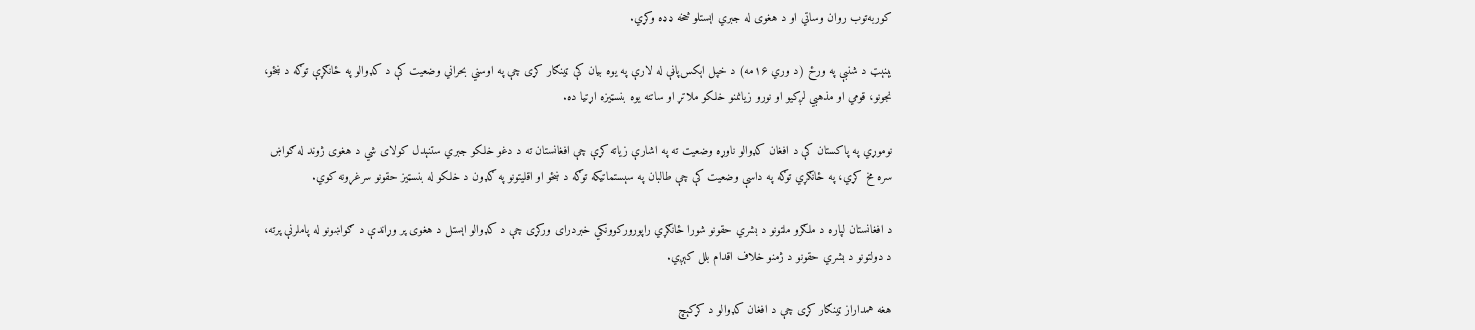کوربه‌توب روان وساتي او د هغوی له جبري اېستلو څخه ډډه وکړي.

بېنېټ د شنبې په ورځ (د وري ۱۶مه) د خپل اېکس‌پاڼې له لارې په یوه بیان کې ټینګار کړی چې په اوسني بحراني وضعیت کې د کډوالو په ځانګړې توګه د ښځو، نجونو، قومي او مذهبي لږکیو او نورو زیانمنو خلکو ملاتړ او ساتنه یوه بنسټیزه اړتیا ده.

نوموړي په پاکستان کې د افغان کډوالو ناوړه وضعیت ته په اشارې زیاته کړې چې افغانستان ته د دغو خلکو جبري ستنېدل کولای شي د هغوی ژوند له ګواښ سره مخ کړي، په ځانګړي توګه په داسې وضعیت کې چې طالبان په سېستماتیکه توګه د ښځو او اقلیتونو په ګډون د خلکو له بنسټیز حقونو سرغړونه کوي.

د افغانستان لپاره د ملګرو ملتونو د بشري حقونو شورا ځانګړي راپورورکوونکي خبردرای ورکړی چې د کډوالو اېستل د هغوی پر وړاندې د ګواښونو له‌ پاملرنې پرته، د دولتونو د بشري حقونو د ژمنو خلاف اقدام بلل کېږي.

هغه همداراز ټینګار کړی چې د افغان کډوالو د کړکېچ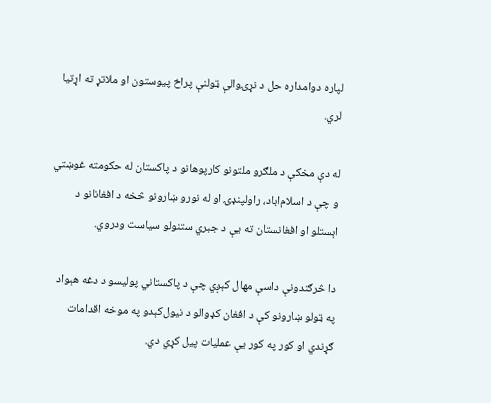لپاره دوامداره حل د نړۍوالې ټولنې پراخ پیوستون او ملاتړ ته اړتیا لري.

له دې مخکې د ملګرو ملتونو کارپوهانو د پاکستان له حکومته غوښتي و چې د اسلام‌اباد، راولپنډۍ او له نورو ښارونو څخه د افغانانو د اېستلو او افغانستان ته یې د جبري ستنولو سیاست ودروي.

دا څرګندونې داسې مهال کېږي چې د پاکستاني پولیسو د دغه هېواد په ټولو ښارونو کې د افغان کډوالو د نیول‌کېدو په موخه اقدامات ګړندي او کور په کور یې عملیات پیل کړي دي.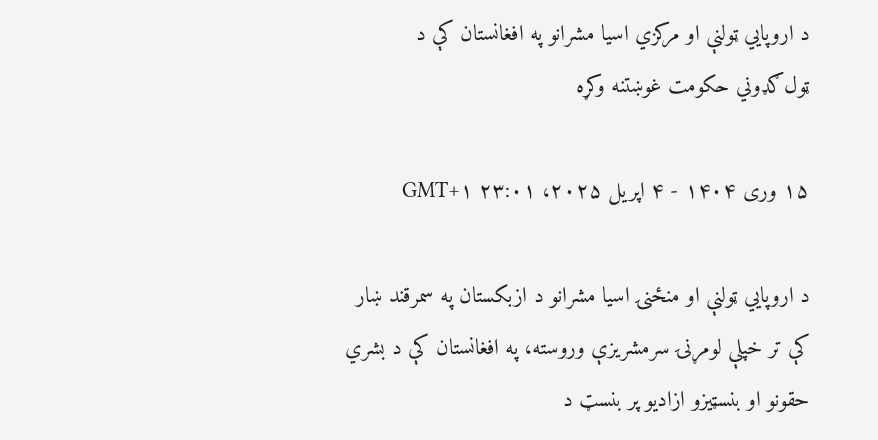د اروپايي ټولنې او مرکزي اسیا مشرانو په افغانستان کې د ټول‌ګډوني حکومت غوښتنه وکړه

۱۵ وری ۱۴۰۴ - ۴ اپریل ۲۰۲۵، ۲۳:۰۱ GMT+۱

د اروپايي ټولنې او منځنۍ اسیا مشرانو د ازبکستان په سمرقند ښار کې تر خپلې لومړنۍ سرمشریزې وروسته، په افغانستان کې د بشري حقونو او بنسټیزو ازادیو پر بنسټ د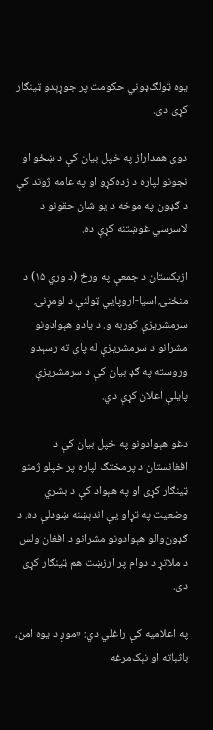یوه‌ ټولګ‌ډوني حکومت پر جوړېدو ټینګار کړی دی.

دوی همداراز په خپل بیان کې د ښځو او نجونو لپاره د زده‌کړو او په عامه ژوند کې د ګډون په موخه د یو شان حقونو د لاسرسي غوښتنه کړې ده.

ازبکستان د جمعې په ورځ (د وري ۱۵) د منځنۍ اسیا-اروپايي ټولنې د لومړنۍ سرمشریزې کوربه‌ و. د یادو هېوادونو مشرانو د سرمشریزې له پای ته رسېدو وروسته په ګډ بیان کې د سرمشریزې پایلې اعلان کړې دي.

دغو هېوادونو په خپل بیان کې د افغانستان د پرمختګ لپاره پر خپلو ژمنو ټینګار کړی او په هېواد کې د بشري وضعیت په تړاو یې اندېښنه ښودلې ده. د ګډون‌والو هېوادونو مشرانو د افغان ولس د ملاتړ د دوام پر ارزښت هم ټینګار کړی دی.

په اعلامیه کې راغلي دي: «موږ د یوه امن، باثباته او نېک‌مرغه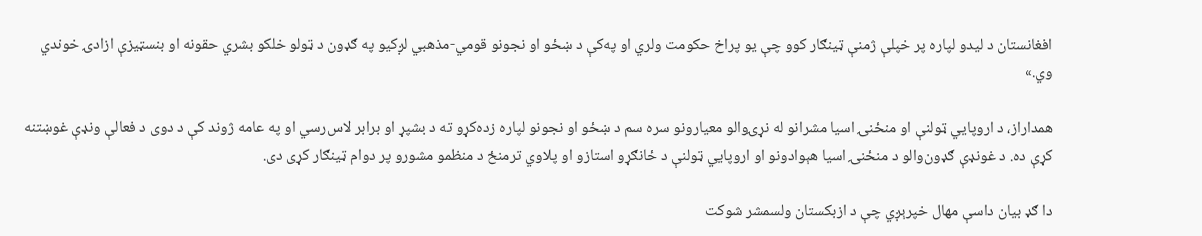افغانستان د لیدو لپاره پر خپلې ژمنې ټینګار کوو چې یو پراخ حکومت ولري او په‌کې د ښځو او نجونو قومي-مذهبي لږکیو په ګډون د ټولو خلکو بشري حقونه او بنسټیزې ازادۍ خوندي وي.»

همداراز، د اروپايي ټولنې او منځنۍ اسیا مشرانو له نړۍوالو معیارونو سره سم د ښځو او نجونو لپاره زده‌کړو ته د بشپړ او برابر لاس‌رسي او په عامه ژوند کې د دوی د فعالې ونډې غوښتنه کړې ده. د غونډې ګډون‌والو د منځنۍ اسیا هېوادونو او اروپايي ټولنې د ځانګړو استازو او پلاوي ترمنځ د منظمو مشورو پر دوام ټینګار کړی دی.

دا ګډ بیان داسې مهال خپرېږي چې د ازبکستان ولسمشر شوکت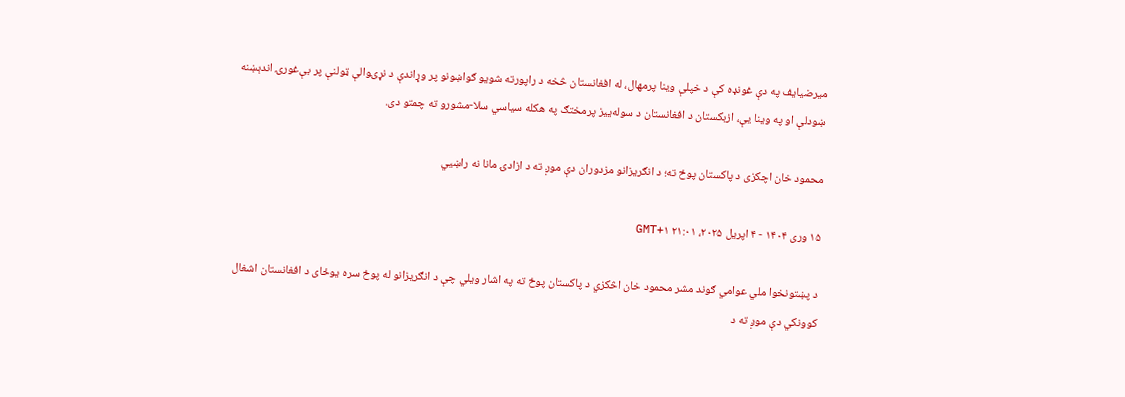میرضیایف په دې غونډه کې د خپلې وینا پرمهال، له افغانستان څخه د راپورته شویو ګواښونو پر وړاندې د نړۍوالې ټولنې پر بې‌غورۍ اندېښنه ښودلې او په وینا یې، ازبکستان د افغانستان د سوله‌ییز پرمختګ په هکله سیاسي سلا-مشورو ته چمتو دی.

محمود خان اچکزی د پاکستان پوځ ته؛ د انګریزانو مزدوران دې موږ ته د ازادۍ مانا نه راښيي

۱۵ وری ۱۴۰۴ - ۴ اپریل ۲۰۲۵، ۲۱:۰۱ GMT+۱

د پښتونخوا ملي عوامي ګوند مشر محمود خان اڅکزي د پاکستان پوځ ته په اشار ویلي چې د انګریزانو له پوځ سره یوځای د افغانستان اشغال کوونکي دې موږ ته د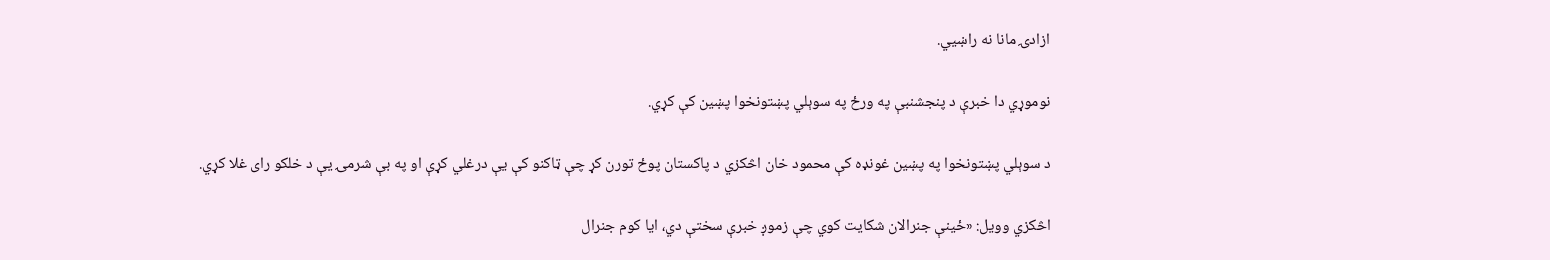ازادۍ مانا نه راښيي.

نوموړي دا خبرې د پنجشنبې په ورځ په سوېلي پښتونخوا پښين کې کړي.

د سوېلي پښتونخوا په پښین غونډه کې محمود خان اڅکزي د پاکستان پوځ تورن کړ چې ټاکنو کې یې درغلي کړې او په بې شرمۍ یې د خلکو رای غلا کړي.

اڅکزي وویل: «ځینې جنرالان شکایت کوي چې زموږ خبرې سختې دي، ایا کوم جنرال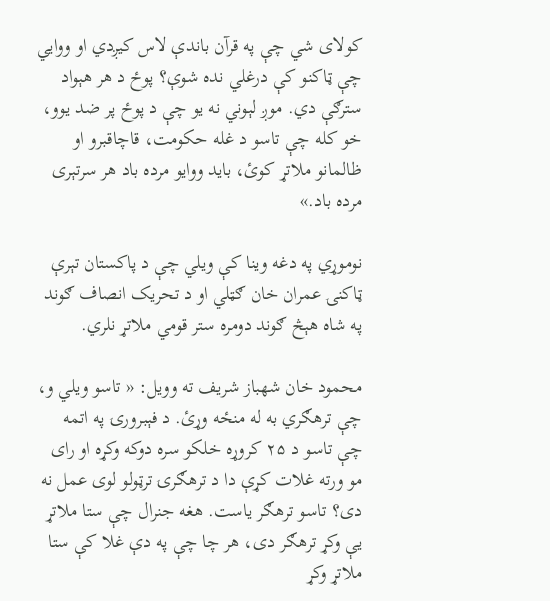کولای شي چې په قرآن باندې لاس کیږدي او ووایي چې ټاکنو کې درغلي نده شوې؟ پوځ د هر هېواد سترګې دي. موږ لېوني نه يو چې د پوځ پر ضد یوو، خو کله چې تاسو د غله حکومت، قاچاقبرو او ظالمانو ملاتړ کوئ، بايد ووايو مرده باد هر سرتېری مرده باد.»

نوموړي په دغه وینا کې ویلي چې د پاکستان تېرې ټاکنۍ عمران خان ګټلي او د تحریک انصاف ګوند په شاه هېڅ ګوند دومره ستر قومي ملاتړ نلري.

محمود خان شهباز شریف ته وویل: « تاسو ویلي و، چې ترهګري به له منځه وړئ. د فېبرورۍ په اتمه چې تاسو د ۲۵ کروړه خلکو سره دوکه وکړه او رای مو ورته غلات کړې دا د ترهګرۍ ترټولو لوی عمل نه دی؟ تاسو ترهګر یاست. هغه جنرال چې ستا ملاتړ یې وکړ ترهګر دی، هر چا چې په دې غلا کې ستا ملاتړ وکړ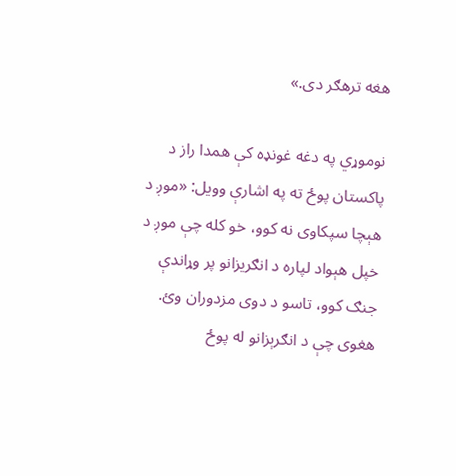هغه ترهګر دی.»

نوموړي په دغه غونډه کې همدا راز د پاکستان پوځ ته په اشارې وویل: «موږ د هېچا سپکاوی نه کوو، خو کله چې موږ د خپل هېواد لپاره د انګریزانو پر وړاندې جنګ کوو، تاسو د دوی مزدوران وئ. هغوی چې د انګرېزانو له پوځ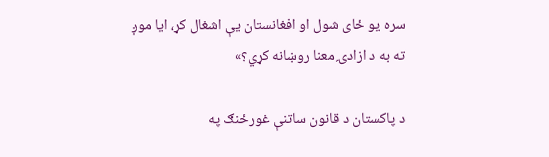سره یو ځای شول او افغانستان یې اشغال کړ، ایا موږ ته به د ازادۍ معنا روښانه کړي؟»

د پاکستان د قانون ساتنې غورځنګ په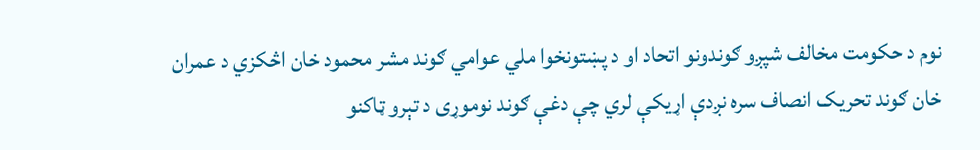نوم د حکومت مخالف شپږو ګوندونو اتحاد او د پښتونخوا ملي عوامي ګوند مشر محمود خان اڅکزي د عمران خان ګوند تحریک انصاف سره نږدې اړیکې لري چې دغې ګوند نوموړی د تېرو ټاکنو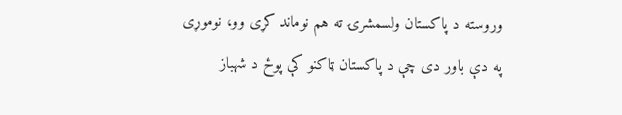وروسته د پاکستان ولسمشرۍ ته هم نوماند کړی وو، نوموړی په دې باور دی چې د پاکستان ټاکنو کې پوځ د شهباز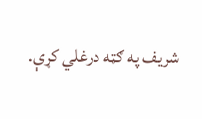شریف په ګټه درغلي کړې.